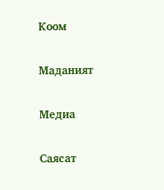Коом

Маданият

Медиа

Саясат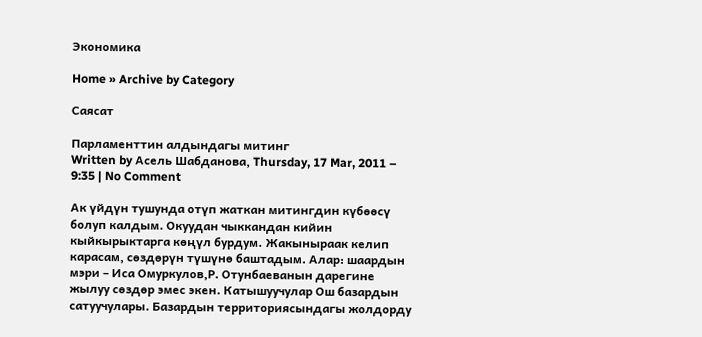Экономика

Home » Archive by Category

Саясат

Парламенттин алдындагы митинг
Written by Асель Шабданова, Thursday, 17 Mar, 2011 – 9:35 | No Comment

Ак үйдүн тушунда отүп жаткан митингдин күбөөсү болуп калдым. Окуудан чыккандан кийин кыйкырыктарга көңүл бурдум. Жакыныраак келип карасам, сөздөрүн түшүнө баштадым. Алар: шаардын мэри – Иса Омуркулов,Р. Отунбаеванын дарегине жылуу сөздөр эмес экен. Катышуучулар Ош базардын сатуучулары. Базардын территориясындагы жолдорду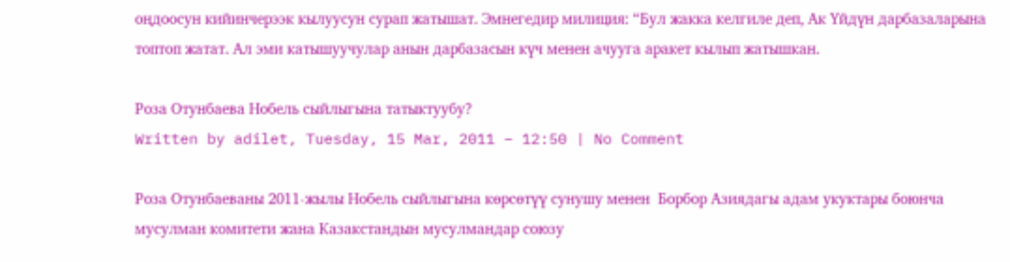оңдоосун кийинчерээк кылуусун сурап жатышат. Эмнегедир милиция: “Бул жакка келгиле деп, Ак Үйдүн дарбазаларына топтоп жатат. Ал эми катышуучулар анын дарбазасын күч менен ачууга аракет кылып жатышкан.

Роза Отунбаева Нобель сыйлыгына татыктуубу?
Written by adilet, Tuesday, 15 Mar, 2011 – 12:50 | No Comment

Роза Отунбаеваны 2011-жылы Нобель сыйлыгына көрсөтүү сунушу менен  Борбор Азиядагы адам укуктары боюнча мусулман комитети жана Казакстандын мусулмандар союзу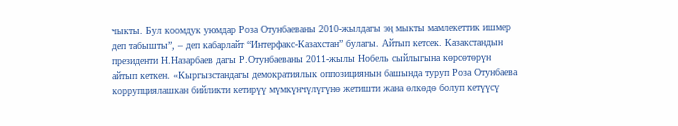чыкты. Бул коомдук уюмдар Роза Отунбаеваны 2010-жылдагы эң мыкты мамлекеттик ишмер деп табышты”, – деп кабарлайт “Интерфакс-Казахстан” булагы. Айтып кетсек. Казакстандын президенти Н.Назарбаев дагы Р.Отунбаеваны 2011-жылы Нобель сыйлыгына көрсөтөрүн айтып кеткен. «Кыргызстандагы демократиялык оппозициянын башында туруп Роза Отунбаева коррупциялашкан бийликти кетирүү мүмкүнчүлүгүнө жетишти жана өлкөдө болуп кетүүсү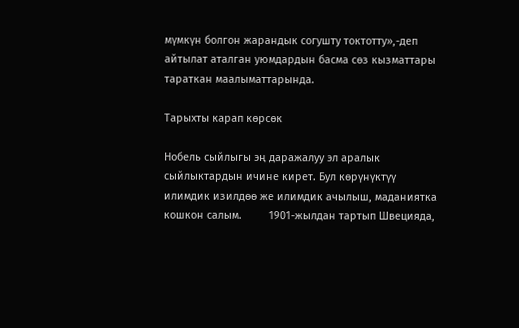мүмкүн болгон жарандык согушту токтотту»,-деп айтылат аталган уюмдардын басма сөз кызматтары тараткан маалыматтарында.

Тарыхты карап көрсөк

Нобель сыйлыгы эң даражалуу эл аралык сыйлыктардын ичине кирет. Бул көрүнүктүү илимдик изилдөө же илимдик ачылыш, маданиятка кошкон салым.         1901-жылдан тартып Швецияда,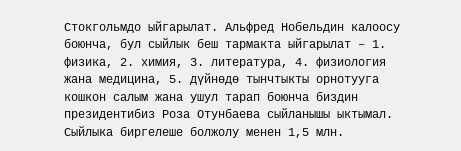Стокгольмдо ыйгарылат. Альфред Нобельдин калоосу боюнча, бул сыйлык беш тармакта ыйгарылат – 1. физика, 2. химия, 3. литература, 4. физиология жана медицина, 5. дүйнөдө тынчтыкты орнотууга кошкон салым жана ушул тарап боюнча биздин президентибиз Роза Отунбаева сыйланышы ыктымал. Сыйлыка биргелеше болжолу менен 1,5 млн.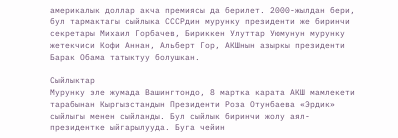америкалык доллар акча премиясы да берилет. 2000-жылдан бери, бул тармактагы сыйлыка СССРдин мурунку президенти же биринчи секретары Михаил Горбачев, Бириккен Улуттар Уюмунун мурунку жетекчиси Кофи Аннан, Альберт Гор, АКШнын азыркы президенти Барак Обама татыктуу болушкан.

Сыйлыктар
Мурунку эле жумада Вашингтондо, 8 мартка карата АКШ мамлекети тарабынан Кыргызстандын Президенти Роза Отунбаева «Эрдик»  сыйлыгы менен сыйланды. Бул сыйлык биринчи жолу аял-президентке ыйгарылууда. Буга чейин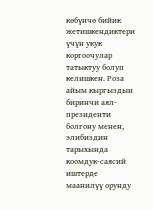көбүнчө бийик жетишкендиктери үчүн укук коргоочулар татыктуу болуп келишкен. Роза айым кыргыздын биринчи аял-президенти болгону менен, элибиздин тарыхында коомдук-саясий иштерде маанилүү орунду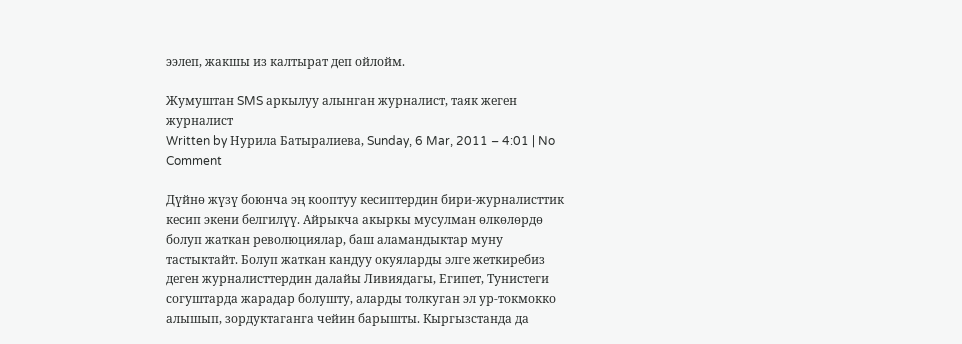ээлеп, жакшы из калтырат деп ойлойм.

Жумуштан SMS аркылуу алынган журналист, таяк жеген журналист
Written by Нурила Батыралиева, Sunday, 6 Mar, 2011 – 4:01 | No Comment

Дүйнө жүзү боюнча эң кооптуу кесиптердин бири-журналисттик кесип экени белгилүү. Айрыкча акыркы мусулман өлкөлөрдө болуп жаткан революциялар, баш аламандыктар муну тастыктайт. Болуп жаткан кандуу окуяларды элге жеткиребиз деген журналисттердин далайы Ливиядагы, Египет, Тунистеги согуштарда жарадар болушту, аларды толкуган эл ур-токмокко алышып, зордуктаганга чейин барышты. Кыргызстанда да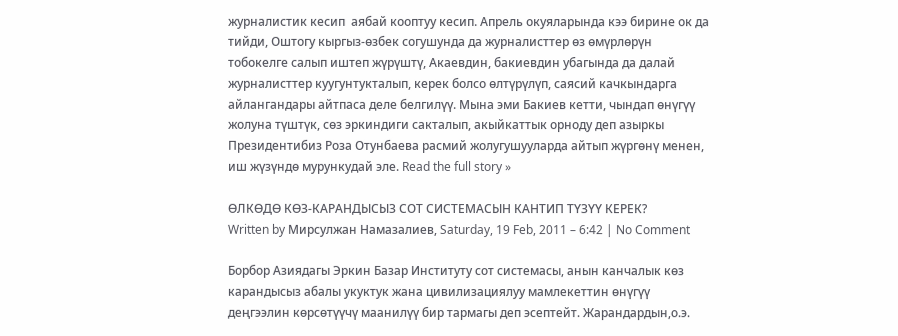журналистик кесип  аябай кооптуу кесип. Апрель окуяларында кээ бирине ок да тийди, Оштогу кыргыз-өзбек согушунда да журналисттер өз өмүрлөрүн тобокелге салып иштеп жүрүштү, Акаевдин, бакиевдин убагында да далай журналисттер куугунтукталып, керек болсо өлтүрүлүп, саясий качкындарга айлангандары айтпаса деле белгилүү. Мына эми Бакиев кетти, чындап өнүгүү жолуна түштүк, сөз эркиндиги сакталып, акыйкаттык орноду деп азыркы Президентибиз Роза Отунбаева расмий жолугушууларда айтып жүргөнү менен, иш жүзүндө мурункудай эле. Read the full story »

ӨЛКӨДӨ КӨЗ-КАРАНДЫСЫЗ СОТ СИСТЕМАСЫН КАНТИП ТҮЗҮҮ КЕРЕК?
Written by Мирсулжан Намазалиев, Saturday, 19 Feb, 2011 – 6:42 | No Comment

Борбор Азиядагы Эркин Базар Институту сот системасы, анын канчалык көз карандысыз абалы укуктук жана цивилизациялуу мамлекеттин өнүгүү деңгээлин көрсөтүүчү маанилүү бир тармагы деп эсептейт. Жарандардын,о.э.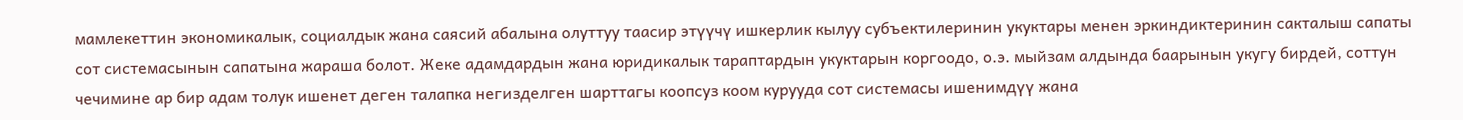мамлекеттин экономикалык, социалдык жана саясий абалына олуттуу таасир этүүчү ишкерлик кылуу субъектилеринин укуктары менен эркиндиктеринин сакталыш сапаты сот системасынын сапатына жараша болот. Жеке адамдардын жана юридикалык тараптардын укуктарын коргоодо, о.э. мыйзам алдында баарынын укугу бирдей, соттун чечимине ар бир адам толук ишенет деген талапка негизделген шарттагы коопсуз коом курууда сот системасы ишенимдүү жана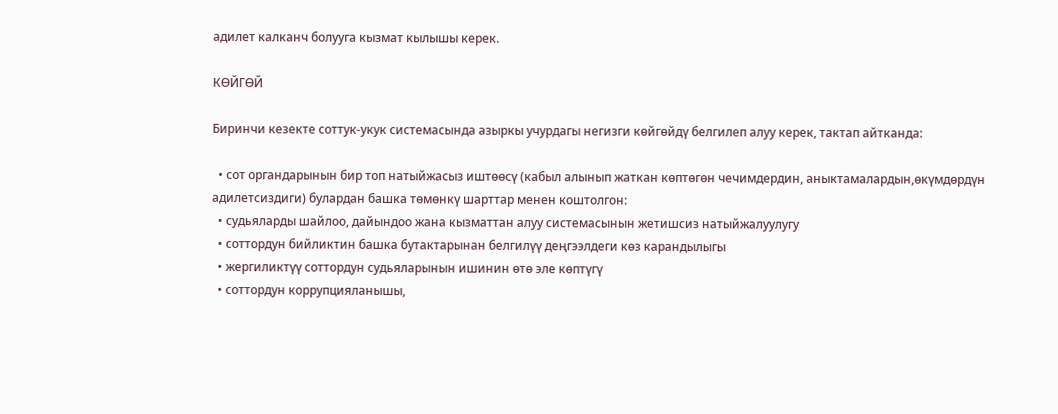адилет калканч болууга кызмат кылышы керек.

КӨЙГӨЙ

Биринчи кезекте соттук-укук системасында азыркы учурдагы негизги көйгөйдү белгилеп алуу керек, тактап айтканда:

  • сот органдарынын бир топ натыйжасыз иштөөсү (кабыл алынып жаткан көптөгөн чечимдердин, аныктамалардын,өкүмдөрдүн адилетсиздиги) булардан башка төмөнкү шарттар менен коштолгон:
  • судьяларды шайлоо, дайындоо жана кызматтан алуу системасынын жетишсиз натыйжалуулугу
  • соттордун бийликтин башка бутактарынан белгилүү деңгээлдеги көз карандылыгы
  • жергиликтүү соттордун судьяларынын ишинин өтө эле көптүгү
  • соттордун коррупцияланышы,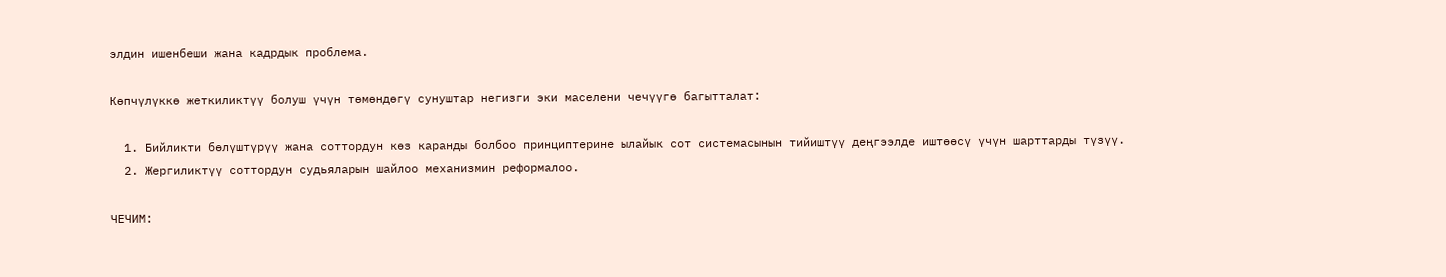элдин ишенбеши жана кадрдык проблема.

Көпчүлүккө жеткиликтүү болуш үчүн төмөндөгү сунуштар негизги эки маселени чечүүгө багытталат:

  1. Бийликти бөлүштүрүү жана соттордун көз каранды болбоо принциптерине ылайык сот системасынын тийиштүү деңгээлде иштөөсү үчүн шарттарды түзүү.
  2. Жергиликтүү соттордун судьяларын шайлоо механизмин реформалоо.

ЧЕЧИМ: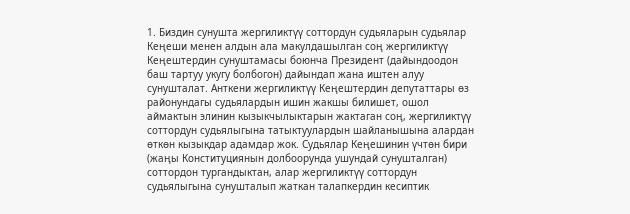1. Биздин сунушта жергиликтүү соттордун судьяларын судьялар Кеңеши менен алдын ала макулдашылган соң жергиликтүү Кеңештердин сунуштамасы боюнча Президент (дайындоодон баш тартуу укугу болбогон) дайындап жана иштен алуу сунушталат. Анткени жергиликтүү Кеңештердин депутаттары өз районундагы судьялардын ишин жакшы билишет, ошол аймактын элинин кызыкчылыктарын жактаган соң, жергиликтүү соттордун судьялыгына татыктуулардын шайланышына алардан өткөн кызыкдар адамдар жок. Судьялар Кеңешинин үчтөн бири (жаңы Конституциянын долбоорунда ушундай сунушталган) соттордон тургандыктан, алар жергиликтүү соттордун судьялыгына сунушталып жаткан талапкердин кесиптик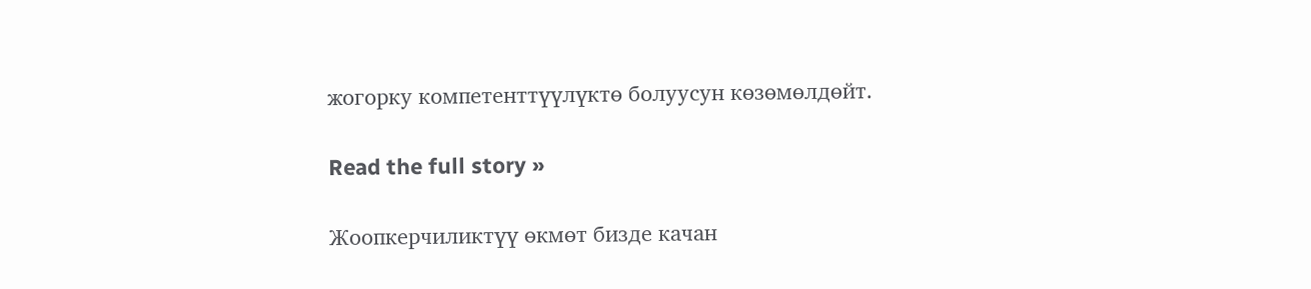жогорку компетенттүүлүктө болуусун көзөмөлдөйт.

Read the full story »

Жоопкерчиликтүү өкмөт бизде качан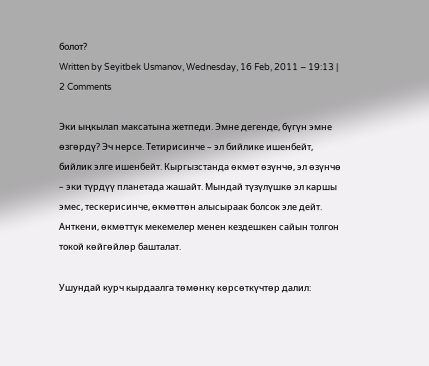болот?
Written by Seyitbek Usmanov, Wednesday, 16 Feb, 2011 – 19:13 | 2 Comments

Эки ыңкылап максатына жетпеди. Эмне дегенде, бүгүн эмне өзгөрдү? Эч нерсе. Тетирисинче – эл бийлике ишенбейт, бийлик элге ишенбейт. Кыргызстанда өкмөт өзүнчө, эл өзүнчө – эки түрдүү планетада жашайт. Мындай түзүлүшкө эл каршы эмес, тескерисинче, өкмөттөн алысыраак болсок эле дейт. Анткени, өкмөттүк мекемелер менен кездешкен сайын толгон токой көйгөйлөр башталат.

Ушундай курч кырдаалга төмөнкү көрсөткүчтөр далил: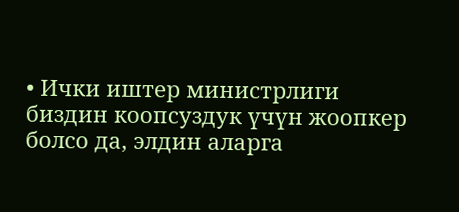• Ички иштер министрлиги биздин коопсуздук үчүн жоопкер болсо да, элдин аларга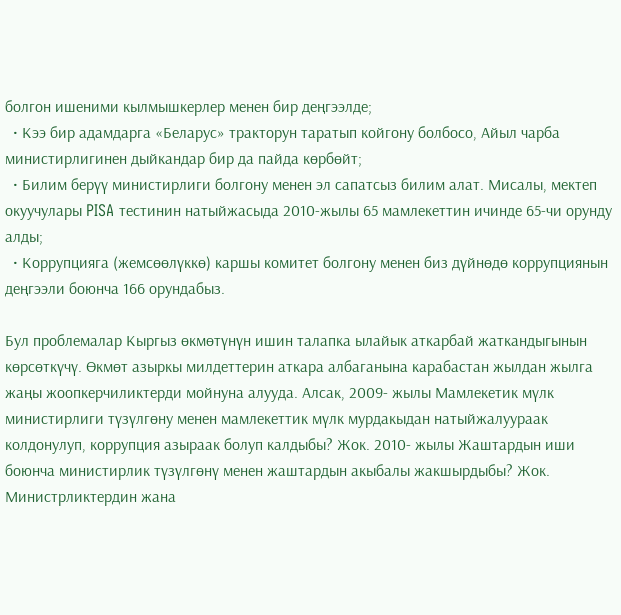болгон ишеними кылмышкерлер менен бир деңгээлде;
  • Кээ бир адамдарга «Беларус» тракторун таратып койгону болбосо, Айыл чарба министирлигинен дыйкандар бир да пайда көрбөйт;
  • Билим берүү министирлиги болгону менен эл сапатсыз билим алат. Мисалы, мектеп окуучулары PISA тестинин натыйжасыда 2010-жылы 65 мамлекеттин ичинде 65-чи орунду алды;
  • Коррупцияга (жемсөөлүккө) каршы комитет болгону менен биз дүйнөдө коррупциянын деңгээли боюнча 166 орундабыз.

Бул проблемалар Кыргыз өкмөтүнүн ишин талапка ылайык аткарбай жаткандыгынын көрсөткүчү. Өкмөт азыркы милдеттерин аткара албаганына карабастан жылдан жылга жаңы жоопкерчиликтерди мойнуна алууда. Алсак, 2009- жылы Мамлекетик мүлк министирлиги түзүлгөну менен мамлекеттик мүлк мурдакыдан натыйжалуураак колдонулуп, коррупция азыраак болуп калдыбы? Жок. 2010- жылы Жаштардын иши боюнча министирлик түзүлгөнү менен жаштардын акыбалы жакшырдыбы? Жок. Министрликтердин жана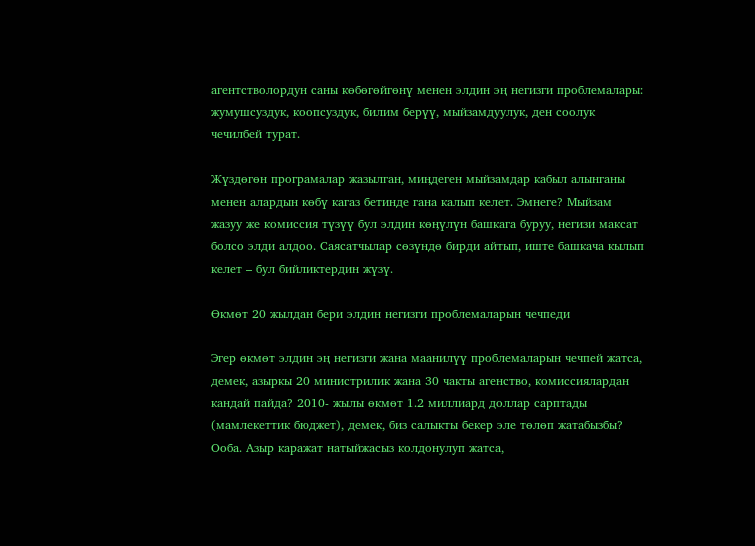агентстволордун саны көбөгөйгөнү менен элдин эң негизги проблемалары: жумушсуздук, коопсуздук, билим берүү, мыйзамдуулук, ден соолук чечилбей турат.

Жүздөгөн програмалар жазылган, миӊдеген мыйзамдар кабыл алынганы менен алардын көбү кагаз бетинде гана калып келет. Эмнеге? Мыйзам жазуу же комиссия түзүү бул элдин көӊүлүн башкага буруу, негизи максат болсо элди алдоо. Саясатчылар сөзүндө бирди айтып, иште башкача кылып келет – бул бийликтердин жүзү.

Өкмөт 20 жылдан бери элдин негизги проблемаларын чечпеди

Эгер өкмөт элдин эң негизги жана маанилүү проблемаларын чечпей жатса, демек, азыркы 20 министрилик жана 30 чакты агенство, комиссиялардан кандай пайда? 2010- жылы өкмөт 1.2 миллиард доллар сарптады (мамлекеттик бюджет), демек, биз салыкты бекер эле төлөп жатабызбы? Ооба. Азыр каражат натыйжасыз колдонулуп жатса,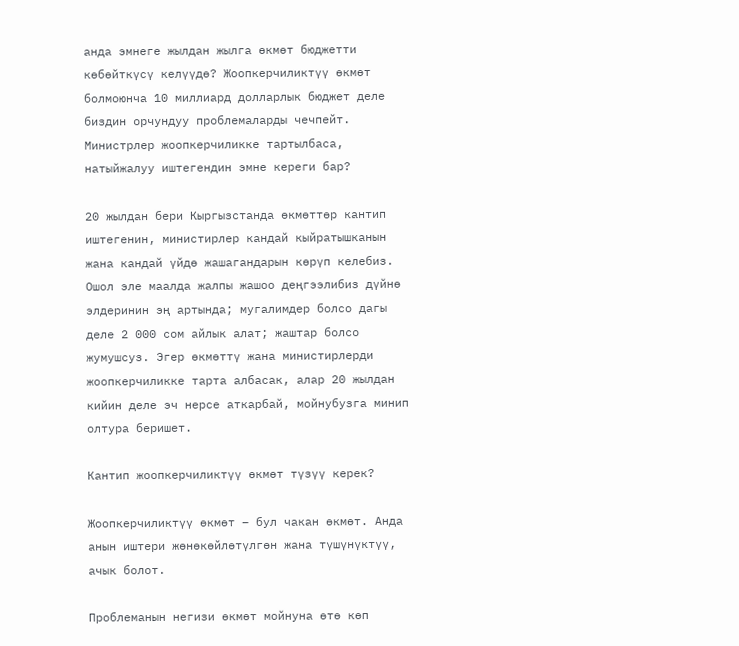анда эмнеге жылдан жылга өкмөт бюджетти көбөйткүсү келүүдө? Жоопкерчиликтүү өкмөт болмоюнча 10 миллиард долларлык бюджет деле биздин орчундуу проблемаларды чечпейт. Министрлер жоопкерчиликке тартылбаса, натыйжалуу иштегендин эмне кереги бар?

20 жылдан бери Кыргызстанда өкмөттөр кантип иштегенин, министирлер кандай кыйратышканын жана кандай үйдө жашагандарын көрүп келебиз. Ошол эле маалда жалпы жашоо деңгээлибиз дүйнө элдеринин эң артында; мугалимдер болсо дагы деле 2 000 сом айлык алат; жаштар болсо жумушсуз. Эгер өкмөттү жана министирлерди жоопкерчиликке тарта албасак, алар 20 жылдан кийин деле эч нерсе аткарбай, мойнубузга минип олтура беришет.

Кантип жоопкерчиликтүү өкмөт түзүү керек?

Жоопкерчиликтүү өкмөт – бул чакан өкмөт. Анда анын иштери жөнөкөйлөтүлгөн жана түшүнүктүү, ачык болот.

Проблеманын негизи өкмөт мойнуна өтө көп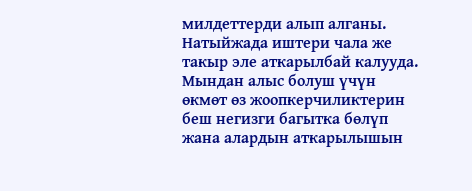милдеттерди алып алганы. Натыйжада иштери чала же такыр эле аткарылбай калууда. Мындан алыс болуш үчүн өкмөт өз жоопкерчиликтерин беш негизги багытка бөлүп жана алардын аткарылышын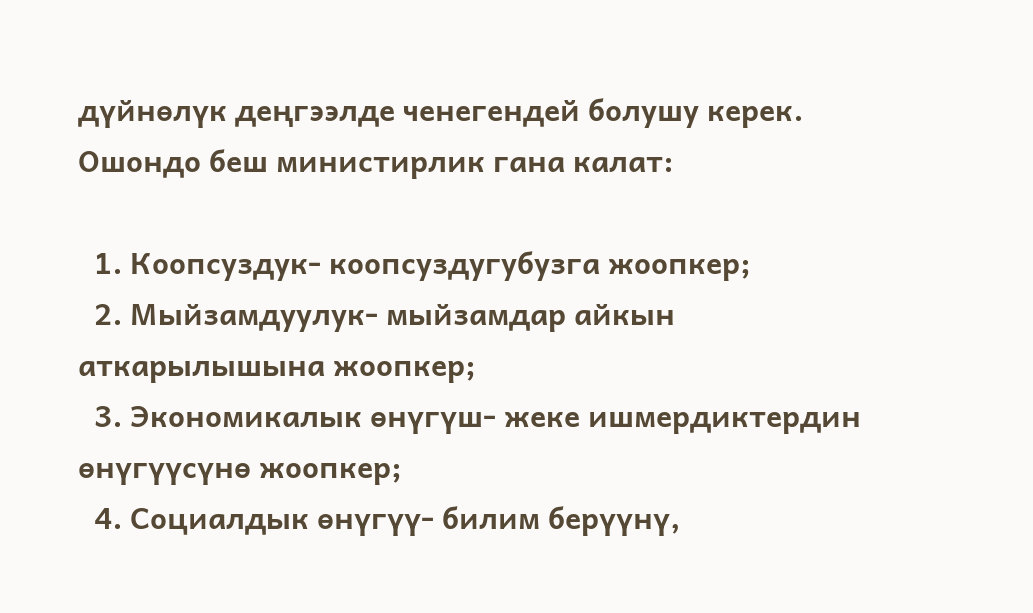дүйнөлүк деңгээлде ченегендей болушу керек. Ошондо беш министирлик гана калат:

  1. Коопсуздук- коопсуздугубузга жоопкер;
  2. Мыйзамдуулук- мыйзамдар айкын аткарылышына жоопкер;
  3. Экономикалык өнүгүш- жеке ишмердиктердин өнүгүүсүнө жоопкер;
  4. Социалдык өнүгүү- билим берүүнү,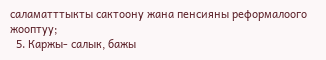саламатттыкты сактоону жана пенсияны реформалоого жооптуу;
  5. Каржы- салык, бажы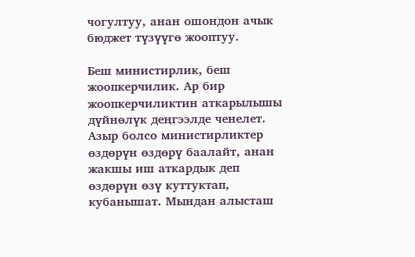чогултуу, анан ошондон ачык бюджет түзүүгө жооптуу.

Беш министирлик, беш жоопкерчилик. Ар бир жоопкерчиликтин аткарылышы дүйнөлүк деңгээлде ченелет. Азыр болсо министирликтер өздөрүн өздөрү баалайт, анан жакшы иш аткардык деп өздөрүн өзү куттуктап, кубанышат. Мындан алысташ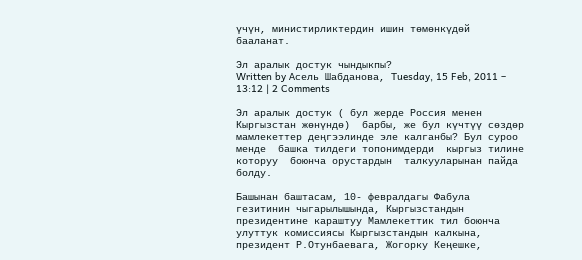үчүн, министирликтердин ишин төмөнкүдөй бааланат.

Эл аралык достук чындыкпы?
Written by Асель Шабданова, Tuesday, 15 Feb, 2011 – 13:12 | 2 Comments

Эл аралык достук ( бул жерде Россия менен Кыргызстан жөнүндө)  барбы, же бул күчтүү сөздөр мамлекеттер деңгээлинде эле калганбы? Бул суроо менде  башка тилдеги топонимдерди  кыргыз тилине которуу  боюнча орустардын  талкууларынан пайда болду.

Башынан баштасам, 10- февралдагы Фабула гезитинин чыгарылышында, Кыргызстандын президентине караштуу Мамлекеттик тил боюнча улуттук комиссиясы Кыргызстандын калкына, президент Р.Отунбаевага, Жогорку Кеңешке,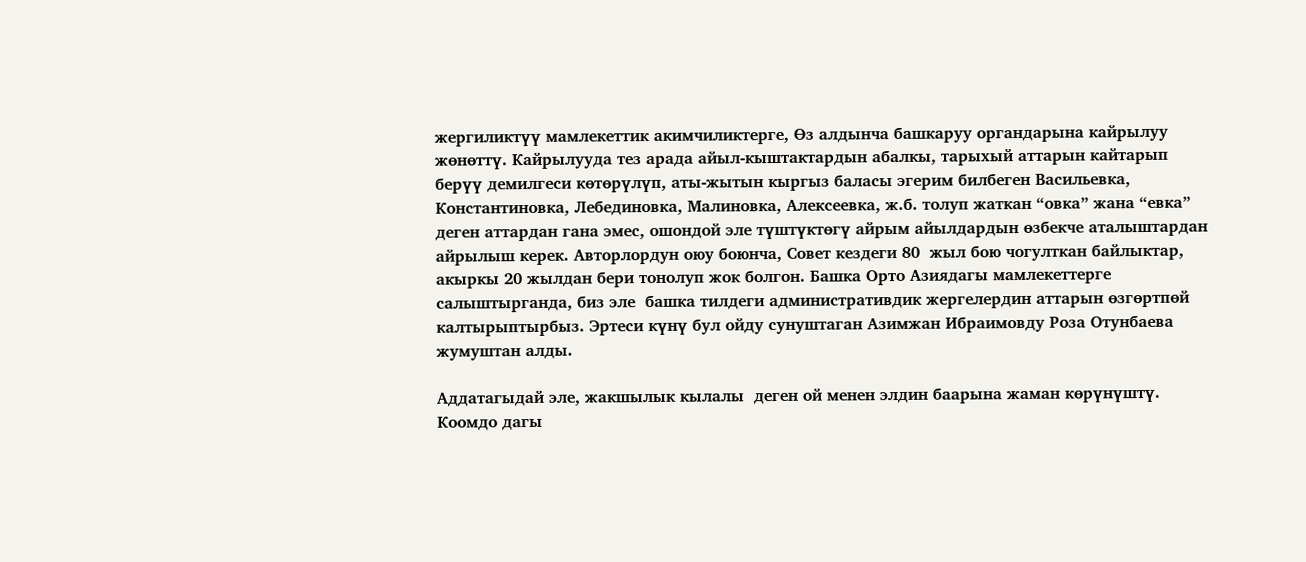жергиликтүү мамлекеттик акимчиликтерге, Өз алдынча башкаруу органдарына кайрылуу жөнөттү. Кайрылууда тез арада айыл-кыштактардын абалкы, тарыхый аттарын кайтарып берүү демилгеси көтөрүлүп, аты-жытын кыргыз баласы эгерим билбеген Васильевка, Константиновка, Лебединовка, Малиновка, Алексеевка, ж.б. толуп жаткан “овка” жана “евка”  деген аттардан гана эмес, ошондой эле түштүктөгү айрым айылдардын өзбекче аталыштардан айрылыш керек. Авторлордун оюу боюнча, Совет кездеги 80  жыл бою чогулткан байлыктар, акыркы 20 жылдан бери тонолуп жок болгон. Башка Орто Азиядагы мамлекеттерге салыштырганда, биз эле  башка тилдеги административдик жергелердин аттарын өзгөртпөй  калтырыптырбыз. Эртеси күнү бул ойду сунуштаган Азимжан Ибраимовду Роза Отунбаева жумуштан алды.

Аддатагыдай эле, жакшылык кылалы  деген ой менен элдин баарына жаман көрүнүштү. Коомдо дагы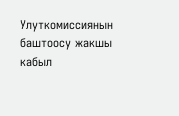Улуткомиссиянын баштоосу жакшы кабыл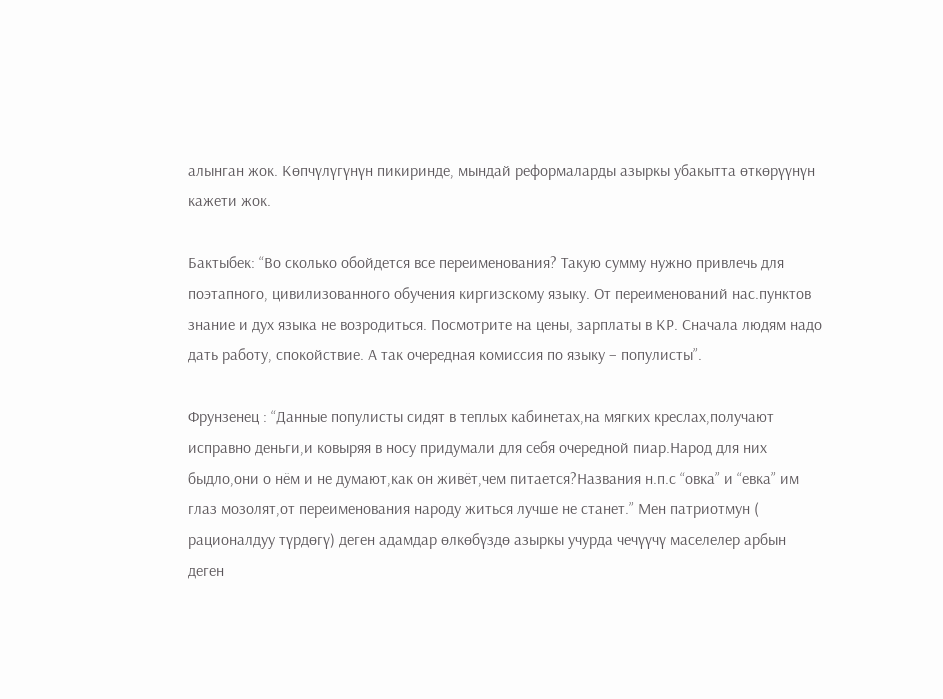алынган жок. Көпчүлүгүнүн пикиринде, мындай реформаларды азыркы убакытта өткөрүүнүн кажети жок.

Бактыбек: “Во сколько обойдется все переименования? Такую сумму нужно привлечь для поэтапного, цивилизованного обучения киргизскому языку. От переименований нас.пунктов знание и дух языка не возродиться. Посмотрите на цены, зарплаты в КР. Сначала людям надо дать работу, спокойствие. А так очередная комиссия по языку – популисты”.

Фрунзенец : “Данные популисты сидят в теплых кабинетах,на мягких креслах,получают исправно деньги,и ковыряя в носу придумали для себя очередной пиар.Народ для них быдло,они о нём и не думают,как он живёт,чем питается?Названия н.п.с “овка” и “евка” им глаз мозолят,от переименования народу житься лучше не станет.” Мен патриотмун ( рационалдуу түрдөгү) деген адамдар өлкөбүздө азыркы учурда чечүүчү маселелер арбын деген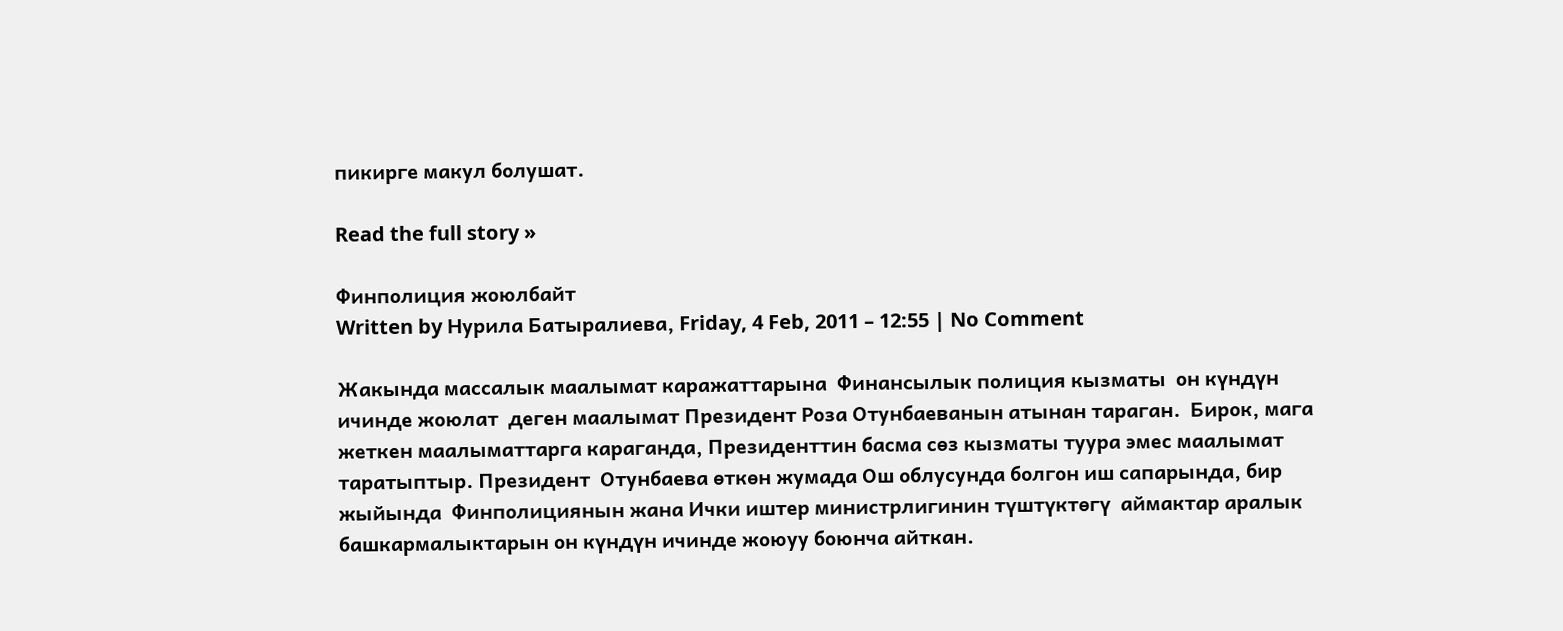пикирге макул болушат.

Read the full story »

Финполиция жоюлбайт
Written by Нурила Батыралиева, Friday, 4 Feb, 2011 – 12:55 | No Comment

Жакында массалык маалымат каражаттарына  Финансылык полиция кызматы  он күндүн ичинде жоюлат  деген маалымат Президент Роза Отунбаеванын атынан тараган.  Бирок, мага жеткен маалыматтарга караганда, Президенттин басма сөз кызматы туура эмес маалымат таратыптыр. Президент  Отунбаева өткөн жумада Ош облусунда болгон иш сапарында, бир жыйында  Финполициянын жана Ички иштер министрлигинин түштүктөгү  аймактар аралык башкармалыктарын он күндүн ичинде жоюуу боюнча айткан.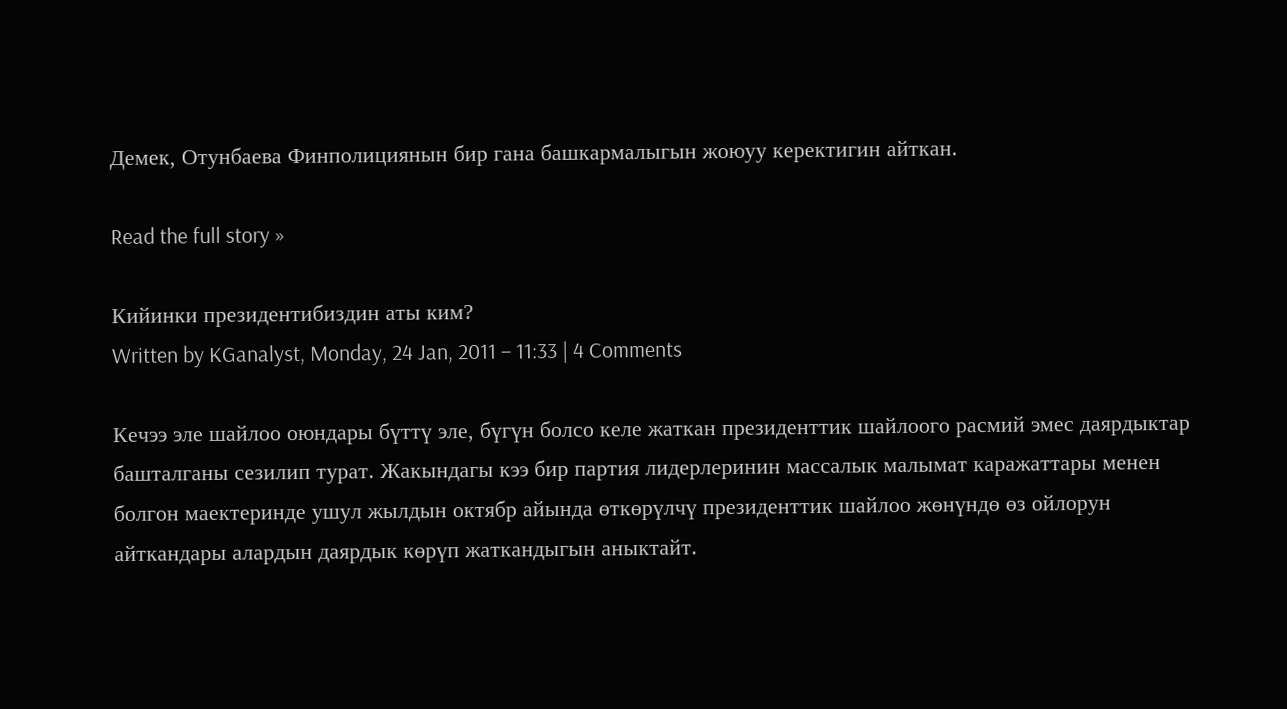Демек, Отунбаева Финполициянын бир гана башкармалыгын жоюуу керектигин айткан.

Read the full story »

Кийинки президентибиздин аты ким?
Written by KGanalyst, Monday, 24 Jan, 2011 – 11:33 | 4 Comments

Кечээ эле шайлоо оюндары бүттү эле, бүгүн болсо келе жаткан президенттик шайлоого расмий эмес даярдыктар башталганы сезилип турат. Жакындагы кээ бир партия лидерлеринин массалык малымат каражаттары менен болгон маектеринде ушул жылдын октябр айында өткөрүлчү президенттик шайлоо жөнүндө өз ойлорун айткандары алардын даярдык көрүп жаткандыгын аныктайт.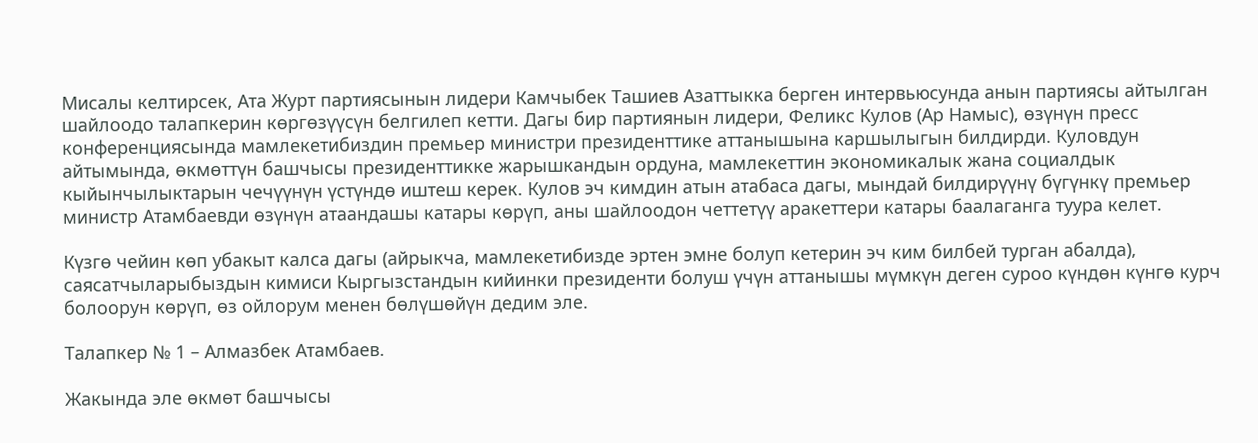Мисалы келтирсек, Ата Журт партиясынын лидери Камчыбек Ташиев Азаттыкка берген интервьюсунда анын партиясы айтылган шайлоодо талапкерин көргөзүүсүн белгилеп кетти. Дагы бир партиянын лидери, Феликс Кулов (Ар Намыс), өзүнүн пресс конференциясында мамлекетибиздин премьер министри президенттике аттанышына каршылыгын билдирди. Куловдун айтымында, өкмөттүн башчысы президенттикке жарышкандын ордуна, мамлекеттин экономикалык жана социалдык кыйынчылыктарын чечүүнүн үстүндө иштеш керек. Кулов эч кимдин атын атабаса дагы, мындай билдирүүнү бүгүнкү премьер министр Атамбаевди өзүнүн атаандашы катары көрүп, аны шайлоодон четтетүү аракеттери катары баалаганга туура келет.

Күзгө чейин көп убакыт калса дагы (айрыкча, мамлекетибизде эртен эмне болуп кетерин эч ким билбей турган абалда), саясатчыларыбыздын кимиси Кыргызстандын кийинки президенти болуш үчүн аттанышы мүмкүн деген суроо күндөн күнгө курч болоорун көрүп, өз ойлорум менен бөлүшөйүн дедим эле.

Талапкер № 1 – Алмазбек Атамбаев.

Жакында эле өкмөт башчысы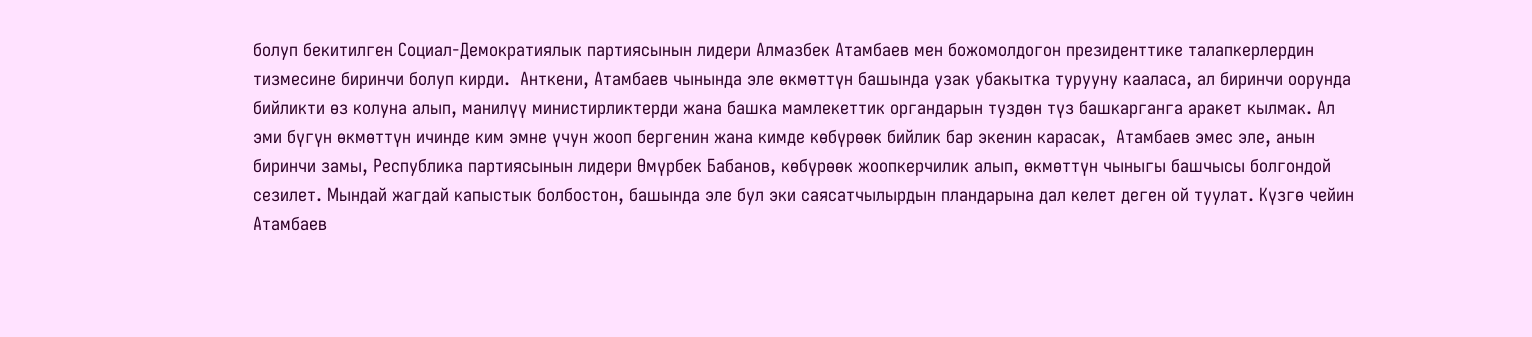болуп бекитилген Социал-Демократиялык партиясынын лидери Алмазбек Атамбаев мен божомолдогон президенттике талапкерлердин тизмесине биринчи болуп кирди.  Анткени, Атамбаев чынында эле өкмөттүн башында узак убакытка турууну кааласа, ал биринчи оорунда бийликти өз колуна алып, манилүү министирликтерди жана башка мамлекеттик органдарын туздөн түз башкарганга аракет кылмак. Ал эми бүгүн өкмөттүн ичинде ким эмне үчун жооп бергенин жана кимде көбүрөөк бийлик бар экенин карасак,  Атамбаев эмес эле, анын биринчи замы, Республика партиясынын лидери Өмүрбек Бабанов, көбүрөөк жоопкерчилик алып, өкмөттүн чыныгы башчысы болгондой сезилет. Мындай жагдай капыстык болбостон, башында эле бул эки саясатчылырдын пландарына дал келет деген ой туулат. Күзгө чейин Атамбаев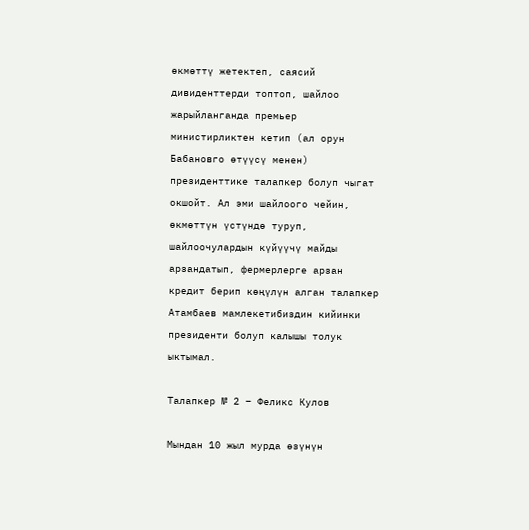өкмөттү жетектеп, саясий дивиденттерди топтоп, шайлоо жарыйланганда премьер министирликтен кетип (ал орун Бабановго өтүүсү менен) президенттике талапкер болуп чыгат окшойт. Ал эми шайлоого чейин, өкмөттүн үстүндө туруп, шайлоочулардын күйүүчү майды арзандатып, фермерлерге арзан кредит берип көңүлүн алган талапкер Атамбаев мамлекетибиздин кийинки президенти болуп калышы толук ыктымал.

Талапкер № 2 – Феликс Кулов

Мындан 10 жыл мурда өзүнүн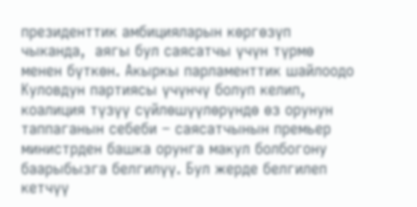президенттик амбицияларын көргөзүп чыканда,  аягы бул саясатчы үчүн түрмө менен бүткөн. Акыркы парламенттик шайлоодо Куловдун партиясы үчүнчү болуп келип, коалиция түзүү сүйлөшүүлөрүндө өз орунун таппаганын себеби – саясатчынын премьер министрден башка орунга макул болбогону баарыбызга белгилүү. Бул жерде белгилеп кетчүү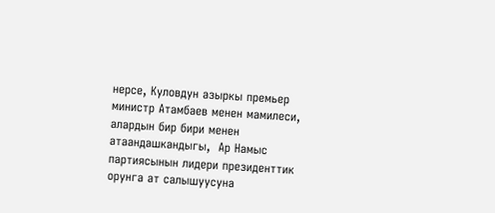нерсе, Куловдун азыркы премьер министр Атамбаев менен мамилеси, алардын бир бири менен атаандашкандыгы,  Ар Намыс партиясынын лидери президенттик орунга ат салышуусуна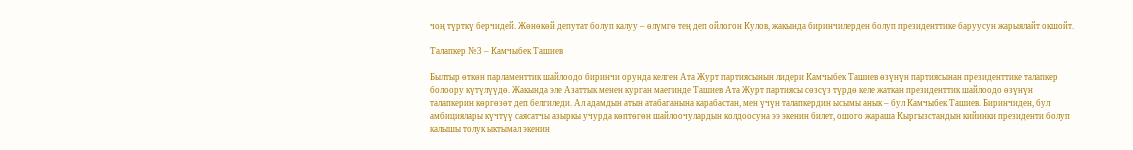чоң түрткү берчидей. Жөнөкөй депутат болуп калуу – өлүмгө тең деп ойлогон Кулов, жакында биринчилерден болуп президенттике баруусун жарыялайт окшойт.

Талапкер №3 – Камчыбек Ташиев

Былтыр өткөн парламенттик шайлоодо биринчи орунда келген Ата Журт партиясынын лидери Камчыбек Ташиев өзүнүн партиясынан президенттике талапкер болоору күтүлүүдө. Жакында эле Азаттык менен курган маегинде Ташиев Ата Журт партиясы сөзсүз түрдө келе жаткан президенттик шайлоодо өзүнүн талапкерин көргөзөт деп белгиледи. Ал адамдын атын атабаганына карабастан, мен үчүн талапкердин ысымы анык – бул Камчыбек Ташиев. Биринчиден, бул амбициялары күчтүү саясатчы азыркы учурда көптөгөн шайлоочулардын колдоосуна ээ экенин билет, ошого жараша Кыргызстандын кийинки президенти болуп калышы толук ыктымал экенин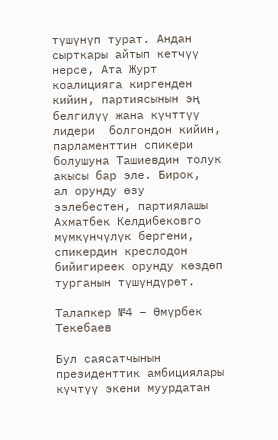түшүнүп турат. Андан сырткары айтып кетчүү нерсе, Ата Журт коалицияга киргенден кийин, партиясынын эң белгилүү жана күчттүү лидери  болгондон кийин, парламенттин спикери болушуна Ташиевдин толук акысы бар эле. Бирок,  ал орунду өзу ээлебестен, партиялашы Ахматбек Келдибековго мүмкүнчүлүк бергени, спикердин креслодон бийигиреек орунду көздөп турганын түшүндүрөт.

Талапкер №4 – Өмүрбек Текебаев

Бул саясатчынын президенттик амбициялары күчтүү экени муурдатан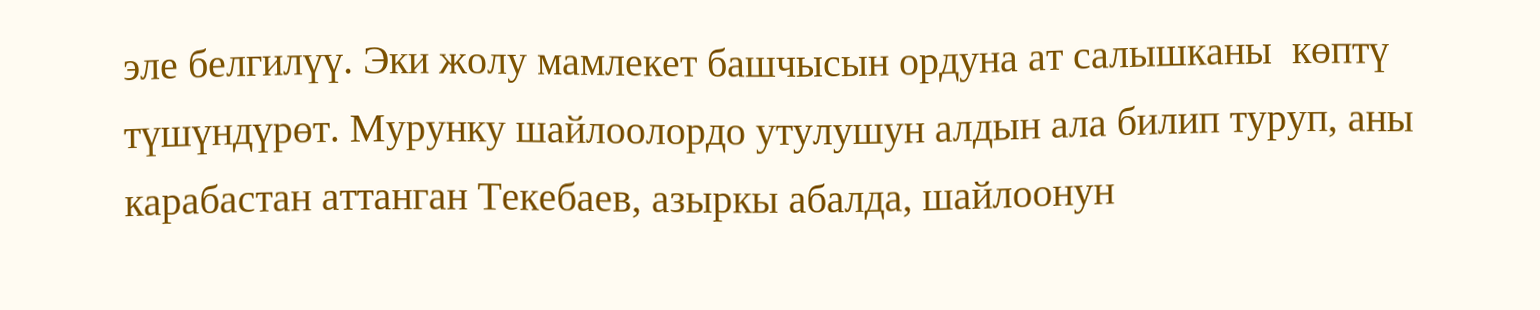эле белгилүү. Эки жолу мамлекет башчысын ордуна ат салышканы  көптү түшүндүрөт. Мурунку шайлоолордо утулушун алдын ала билип туруп, аны карабастан аттанган Текебаев, азыркы абалда, шайлоонун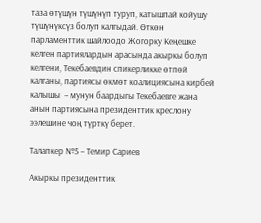таза өтүшүн түшүнүп туруп, катышпай койушу түшүнүксүз болуп калгыдай. Өткөн парламенттик шайлоодо Жогорку Кеңешке келген партиялардын арасында акыркы болуп келгени, Текебаевдин спикерликке өтпөй калганы, партиясы өкмөт коалициясына кирбей калышы  – мунун баардыгы Текебаевге жана анын партиясына президенттик креслону ээлешине чоң түрткү берет.

Талапкер №5 – Темир Сариев

Акыркы президенттик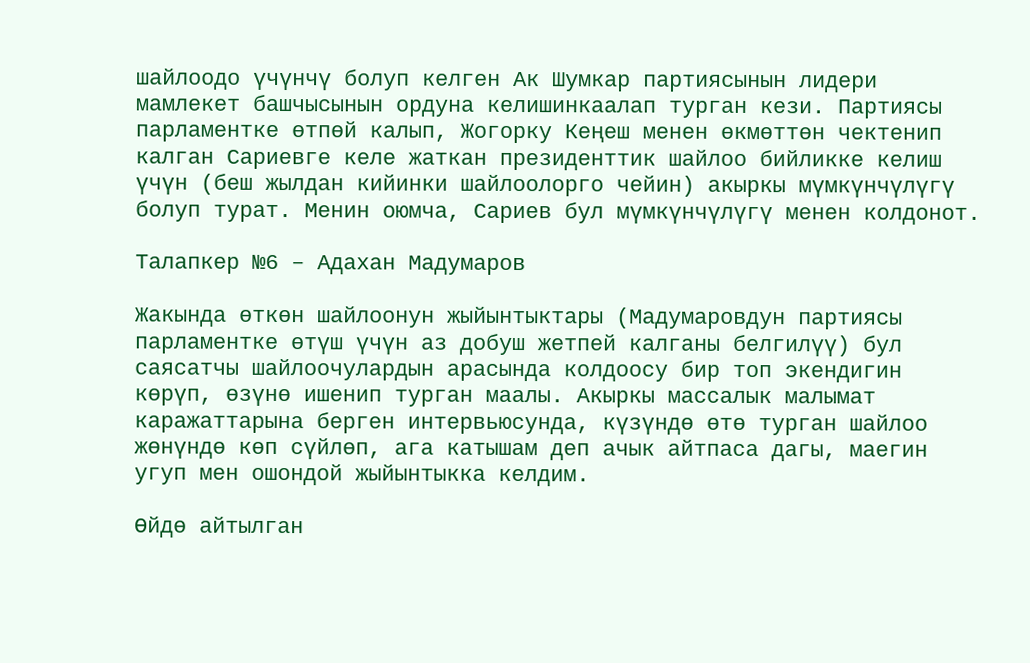шайлоодо үчүнчү болуп келген Ак Шумкар партиясынын лидери мамлекет башчысынын ордуна келишинкаалап турган кези. Партиясы парламентке өтпөй калып, Жогорку Кеңеш менен өкмөттөн чектенип калган Сариевге келе жаткан президенттик шайлоо бийликке келиш үчүн (беш жылдан кийинки шайлоолорго чейин) акыркы мүмкүнчүлүгү болуп турат. Менин оюмча, Сариев бул мүмкүнчүлүгү менен колдонот.

Талапкер №6 – Адахан Мадумаров

Жакында өткөн шайлоонун жыйынтыктары (Мадумаровдун партиясы парламентке өтүш үчүн аз добуш жетпей калганы белгилүү) бул саясатчы шайлоочулардын арасында колдоосу бир топ экендигин көрүп, өзүнө ишенип турган маалы. Акыркы массалык малымат каражаттарына берген интервьюсунда, күзүндө өтө турган шайлоо жөнүндө көп сүйлөп, ага катышам деп ачык айтпаса дагы, маегин угуп мен ошондой жыйынтыкка келдим.

Өйдө айтылган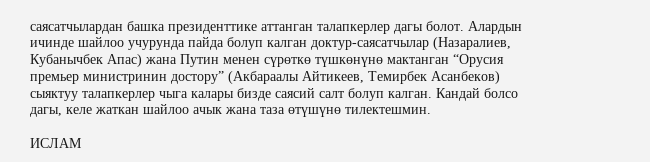саясатчылардан башка президенттике аттанган талапкерлер дагы болот. Алардын ичинде шайлоо учурунда пайда болуп калган доктур-саясатчылар (Назаралиев, Кубанычбек Апас) жана Путин менен сүрөткө түшкөнүнө мактанган “Орусия премьер министринин достору” (Акбараалы Айтикеев, Темирбек Асанбеков) сыяктуу талапкерлер чыга калары бизде саясий салт болуп калган. Кандай болсо дагы, келе жаткан шайлоо ачык жана таза өтүшүнө тилектешмин.

ИСЛАМ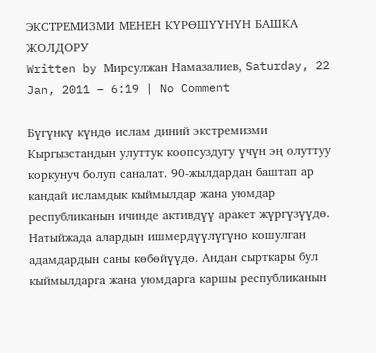ЭКСТРЕМИЗМИ МЕНЕН КҮРӨШҮҮНҮН БАШКА ЖОЛДОРУ
Written by Мирсулжан Намазалиев, Saturday, 22 Jan, 2011 – 6:19 | No Comment

Бүгүнкү күндө ислам диний экстремизми Кыргызстандын улуттук коопсуздугу үчүн эң олуттуу коркунуч болуп саналат. 90-жылдардан баштап ар кандай исламдык кыймылдар жана уюмдар республиканын ичинде активдүү аракет жүргүзүүдө. Натыйжада алардын ишмердүүлүгүно кошулган адамдардын саны көбөйүүдө. Андан сырткары бул кыймылдарга жана уюмдарга каршы республиканын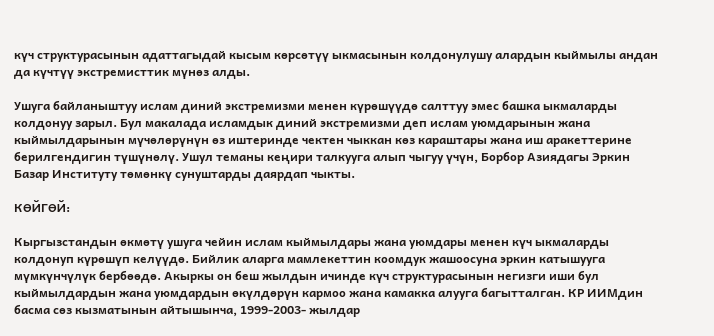күч структурасынын адаттагыдай кысым көрсөтүү ыкмасынын колдонулушу алардын кыймылы андан да күчтүү экстремисттик мүнөз алды.

Ушуга байланыштуу ислам диний экстремизми менен күрөшүүдө салттуу эмес башка ыкмаларды колдонуу зарыл. Бул макалада исламдык диний экстремизми деп ислам уюмдарынын жана кыймылдарынын мүчөлөрүнүн өз иштеринде чектен чыккан көз караштары жана иш аракеттерине берилгендигин түшүнөлү. Ушул теманы кеңири талкууга алып чыгуу үчүн, Борбор Азиядагы Эркин Базар Институту төмөнкү сунуштарды даярдап чыкты.

КӨЙГӨЙ:

Кыргызстандын өкмөтү ушуга чейин ислам кыймылдары жана уюмдары менен күч ыкмаларды колдонуп күрөшүп келүүдө. Бийлик аларга мамлекеттин коомдук жашоосуна эркин катышууга мүмкүнчүлүк бербөөдө. Акыркы он беш жылдын ичинде күч структурасынын негизги иши бул кыймылдардын жана уюмдардын өкүлдөрүн кармоо жана камакка алууга багытталган. КР ИИМдин басма сөз кызматынын айтышынча, 1999-2003- жылдар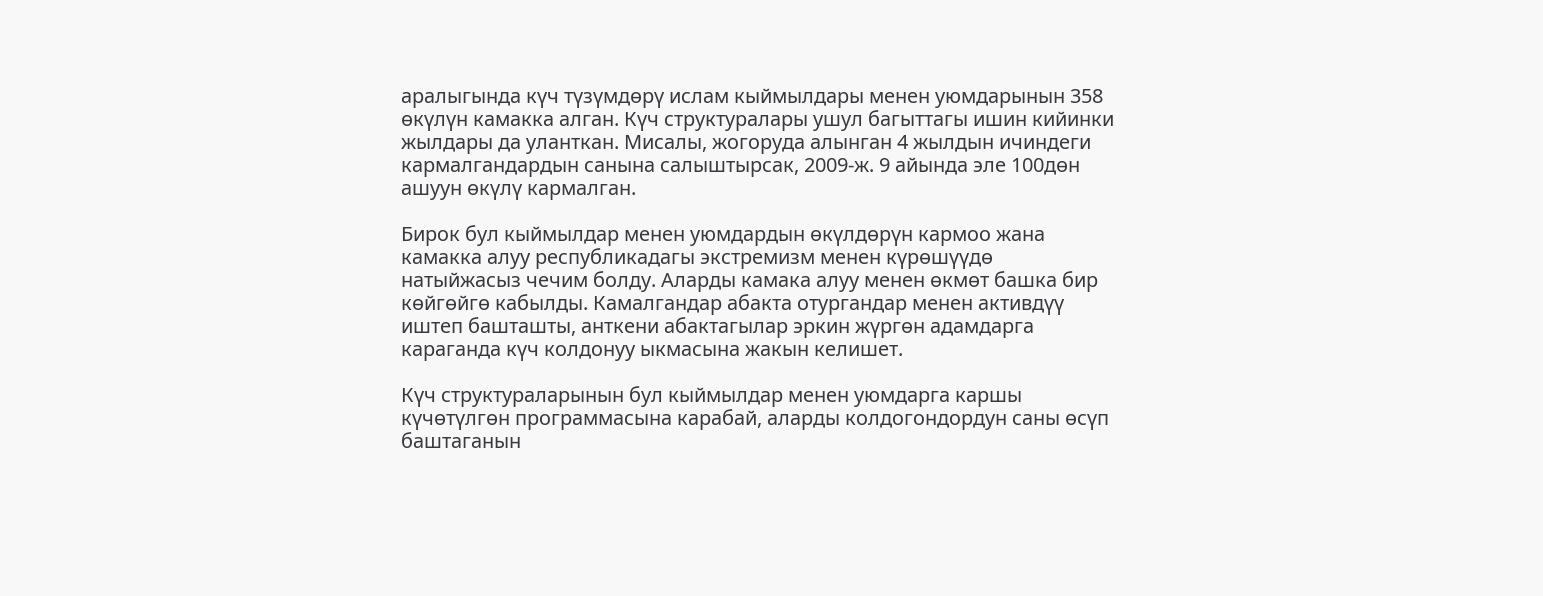аралыгында күч түзүмдөрү ислам кыймылдары менен уюмдарынын 358 өкүлүн камакка алган. Күч структуралары ушул багыттагы ишин кийинки жылдары да уланткан. Мисалы, жогоруда алынган 4 жылдын ичиндеги кармалгандардын санына салыштырсак, 2009-ж. 9 айында эле 100дөн ашуун өкүлү кармалган.

Бирок бул кыймылдар менен уюмдардын өкүлдөрүн кармоо жана камакка алуу республикадагы экстремизм менен күрөшүүдө натыйжасыз чечим болду. Аларды камака алуу менен өкмөт башка бир көйгөйгө кабылды. Камалгандар абакта отургандар менен активдүү иштеп башташты, анткени абактагылар эркин жүргөн адамдарга караганда күч колдонуу ыкмасына жакын келишет.

Күч структураларынын бул кыймылдар менен уюмдарга каршы күчөтүлгөн программасына карабай, аларды колдогондордун саны өсүп баштаганын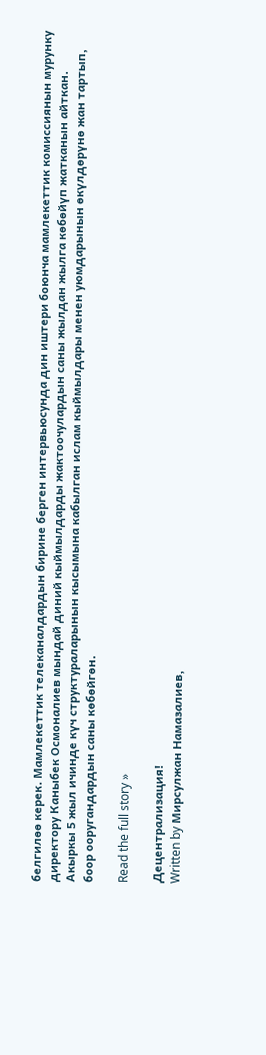белгилөө керек. Мамлекеттик телеканалдардын бирине берген интервьюсунда дин иштери боюнча мамлекеттик комиссиянын мурунку директору Каныбек Осмоналиев мындай диний кыймылдарды жактоочулардын саны жылдан жылга көбөйүп жатканын айткан. Акыркы 5 жыл ичинде күч структураларынын кысымына кабылган ислам кыймылдары менен уюмдарынын өкүлдөрүнө жан тартып, боор ооругандардын саны көбөйгөн.

Read the full story »

Децентрализация!
Written by Мирсулжан Намазалиев,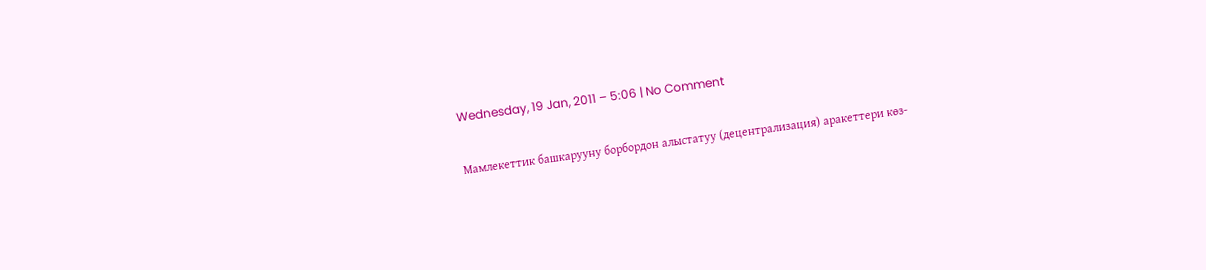Wednesday, 19 Jan, 2011 – 5:06 | No Comment

Мамлекеттик башкарууну борбордон алыстатуу (децентрализация) аракеттери көз-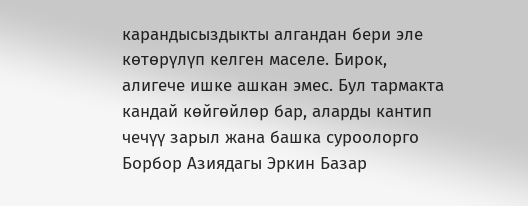карандысыздыкты алгандан бери эле көтөрүлүп келген маселе. Бирок, алигече ишке ашкан эмес. Бул тармакта кандай көйгөйлөр бар, аларды кантип чечүү зарыл жана башка суроолорго Борбор Азиядагы Эркин Базар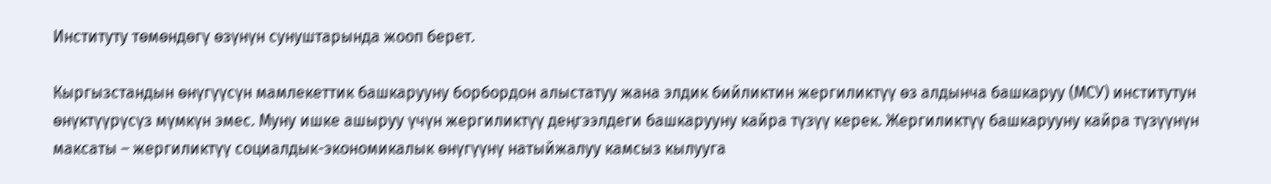Институту төмөндөгү өзүнүн сунуштарында жооп берет.

Кыргызстандын өнүгүүсүн мамлекеттик башкарууну борбордон алыстатуу жана элдик бийликтин жергиликтүү өз алдынча башкаруу (МСУ) институтун өнүктүүрүсүз мүмкүн эмес. Муну ишке ашыруу үчүн жергиликтүү деңгээлдеги башкарууну кайра түзүү керек. Жергиликтүү башкарууну кайра түзүүнүн максаты – жергиликтүү социалдык-экономикалык өнүгүүнү натыйжалуу камсыз кылууга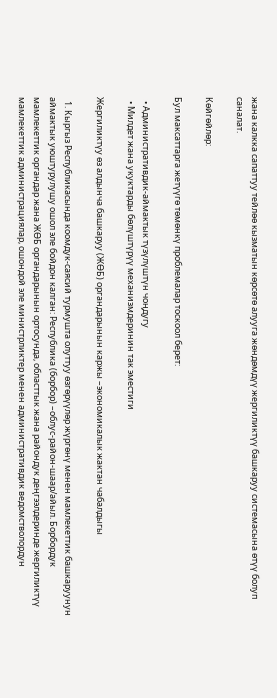жана калкка сапаттуу тейлөө кызматын көрсөтө алууга жөндөмдүү жергиликтүү башкаруу системасына өтүү болуп саналат.

Көйгөйлөр:

Бул максаттарга жетүүгө төмөнкү проблемалар тоскоол берет:

  • Административдик-аймактык түзүлүштүн чоңдугу
  • Милдет жана укуктарды бөлүштүрүү механизмдеринин так эместиги

Жергиликтүу өз алдынча башкаруу (ЖӨБ) органдарынын каржы –экономикалык жактан чабалдыгы

  1. Кыргыз Республикасында коомдук-саясий турмушта олуттуу өзгөрүүлөр жүргөнү менен мамлекеттик башкаруунун аймактык уюштурулушу ошол эле бойдон калган: Республика (борбор) –облус-район-шаар/айыл. Борбордук мамлекеттик органдар жана ЖӨБ органдарынын ортосунда, областтык жана райондук деңгээлдеринде жергиликтүү мамлекеттик администрациялар, ошондой эле министрликтер менен административдик ведомстволордун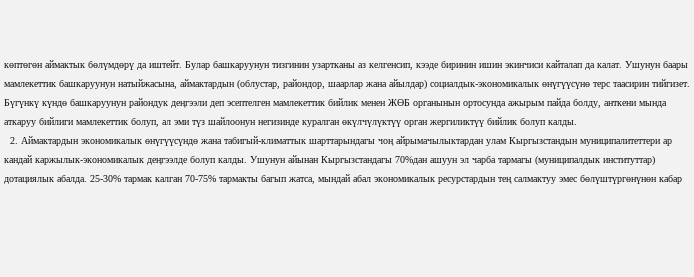көптөгөн аймактык бөлүмдөрү да иштейт. Булар башкаруунун тизгинин узартканы аз келгенсип, кээде биринин ишин экинчиси кайталап да калат. Ушунун баары мамлекеттик башкаруунун натыйжасына, аймактардын (облустар, райондор, шаарлар жана айылдар) социалдык-экономикалык өнүгүүсүнө терс таасирин тийгизет. Бүгүнкү күндө башкаруунун райондук деңгээли деп эсептелген мамлекеттик бийлик менен ЖӨБ органынын ортосунда ажырым пайда болду, анткени мында аткаруу бийлиги мамлекеттик болуп, ал эми түз шайлоонун негизинде куралган өкүлчүлүктүү орган жергиликтүү бийлик болуп калды.
  2. Аймактардын экономикалык өнүгүүсүндө жана табигый-климаттык шарттарындагы чоң айрымачылыктардан улам Кыргызстандын муниципалитеттери ар кандай каржылык-экономикалык деңгээлде болуп калды. Ушунун айынан Кыргызстандагы 70%дан ашуун эл чарба тармагы (муниципалдык институттар) дотациялык абалда. 25-30% тармак калган 70-75% тармакты багып жатса, мындай абал экономикалык ресурстардын тең салмактуу эмес бөлүштүргөнүнөн кабар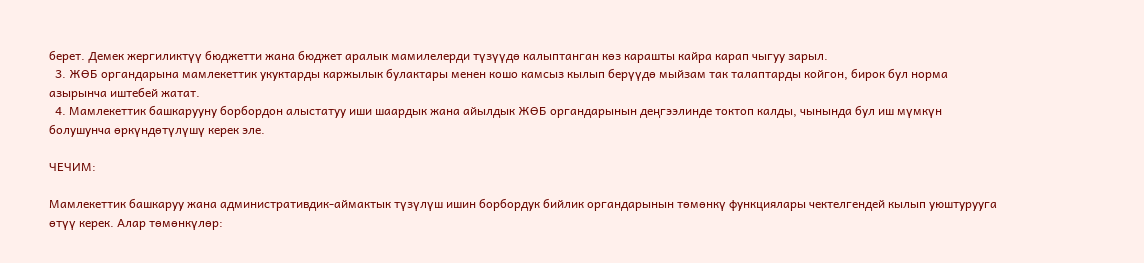берет. Демек жергиликтүү бюджетти жана бюджет аралык мамилелерди түзүүдө калыптанган көз карашты кайра карап чыгуу зарыл.
  3. ЖӨБ органдарына мамлекеттик укуктарды каржылык булактары менен кошо камсыз кылып берүүдө мыйзам так талаптарды койгон, бирок бул норма азырынча иштебей жатат.
  4. Мамлекеттик башкарууну борбордон алыстатуу иши шаардык жана айылдык ЖӨБ органдарынын деңгээлинде токтоп калды, чынында бул иш мүмкүн болушунча өркүндөтүлүшү керек эле.

ЧЕЧИМ:

Мамлекеттик башкаруу жана административдик-аймактык түзүлүш ишин борбордук бийлик органдарынын төмөнкү функциялары чектелгендей кылып уюштурууга өтүү керек. Алар төмөнкүлөр: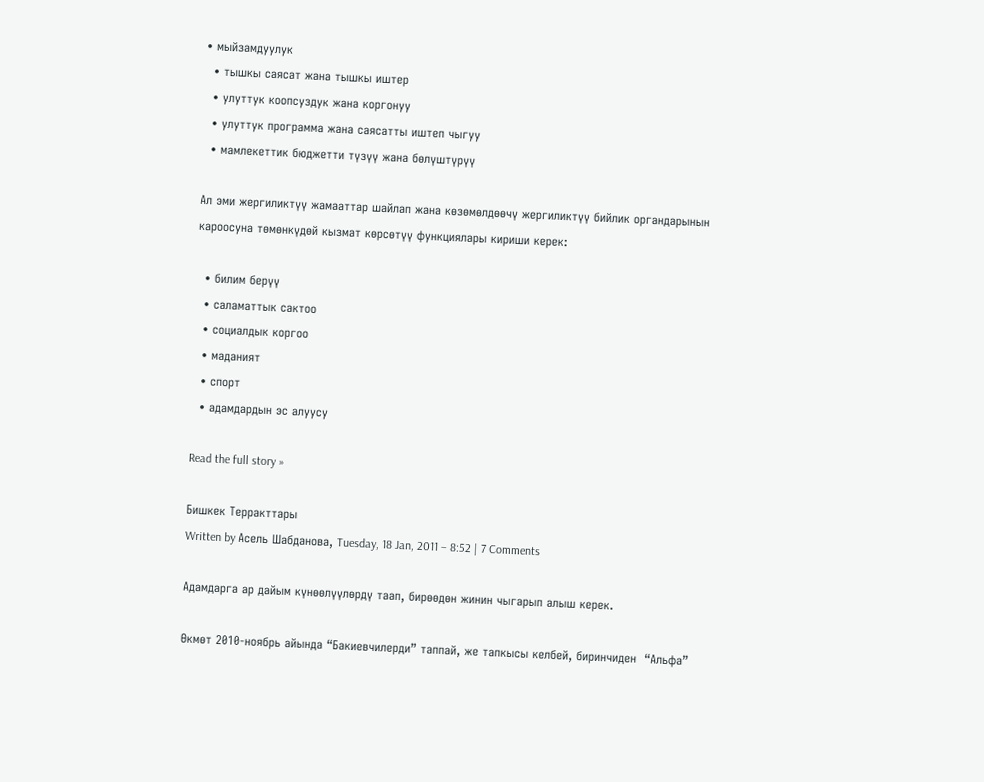• мыйзамдуулук
  • тышкы саясат жана тышкы иштер
  • улуттук коопсуздук жана коргонуу
  • улуттук программа жана саясатты иштеп чыгуу
  • мамлекеттик бюджетти түзүү жана бөлүштүрүү

Ал эми жергиликтүү жамааттар шайлап жана көзөмөлдөөчү жергиликтүү бийлик органдарынын кароосуна төмөнкүдөй кызмат көрсөтүү функциялары кириши керек:

  • билим берүү
  • саламаттык сактоо
  • социалдык коргоо
  • маданият
  • спорт
  • адамдардын эс алуусу

Read the full story »

Бишкек Терракттары
Written by Асель Шабданова, Tuesday, 18 Jan, 2011 – 8:52 | 7 Comments

Адамдарга ар дайым күнөөлүүлөрдү таап, бирөөдөн жинин чыгарып алыш керек.

Өкмөт 2010-ноябрь айында “Бакиевчилерди” таппай, же тапкысы келбей, биринчиден  “Альфа”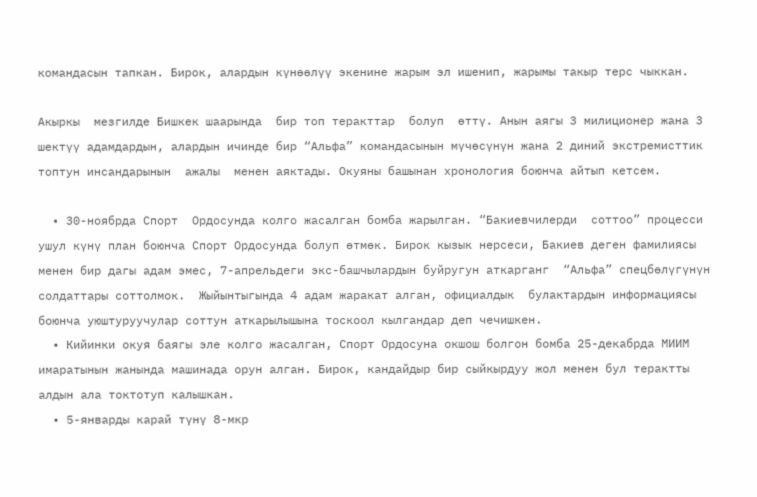командасын тапкан. Бирок, алардын күнөөлүү экенине жарым эл ишенип, жарымы такыр терс чыккан.

Акыркы  мезгилде Бишкек шаарында  бир топ теракттар  болуп  өттү. Анын аягы 3 милиционер жана 3 шектүү адамдардын, алардын ичинде бир “Альфа” командасынын мүчөсүнүн жана 2 диний экстремисттик топтун инсандарынын  ажалы  менен аяктады. Окуяны башынан хронология боюнча айтып кетсем.

  • 30-ноябрда Спорт  Ордосунда колго жасалган бомба жарылган. “Бакиевчилерди  соттоо” процесси ушул күнү план боюнча Спорт Ордосунда болуп өтмөк. Бирок кызык нерсеси, Бакиев деген фамилиясы менен бир дагы адам эмес, 7-апрельдеги экс-башчылардын буйругун аткарганг  “Альфа” спецбөлүгүнүн солдаттары соттолмок.  Жыйынтыгында 4 адам жаракат алган, официалдык  булактардын информациясы боюнча уюштуруучулар соттун аткарылышына тоскоол кылгандар деп чечишкен.
  • Кийинки окуя баягы эле колго жасалган, Спорт Ордосуна окшош болгон бомба 25-декабрда МИИМ имаратынын жанында машинада орун алган. Бирок, кандайдыр бир сыйкырдуу жол менен бул терактты алдын ала токтотуп калышкан.
  • 5-январды карай түнү 8-мкр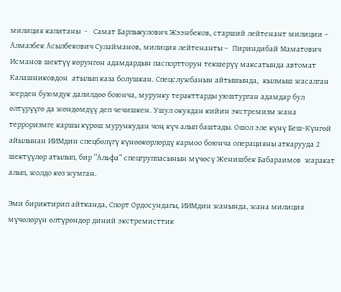милиция капитаны  -   Самат Барпыкулович Жээнбеков, старший лейтенант милиции –      Алмазбек Асылбекович Сулайманов, милиция лейтенанты –  Пириндибай Маматович Исманов шектүү көрунгөн адамдардын паспортторун текшерүү максатында автомат Калашниковдон  атылып каза болушкан. Спецслужбанын айтышында,  кылмыш жасалган жерден буюмдук далилдөө боюнча, мурунку теракттарды уюштурган адамдар бул өлтүрүүгө да жөндөмдүү деп чечишкен. Ушул окуядан кийин экстремизм жана терроризмге каршы күрөш мурункудан чоң күч алып баштады. Ошол эле күнү Беш-Күнгөй айылынан ИИМдин спецбөлүгү күнөөкөрлөрдү кармоо боюнча операцияны аткарууда 2 шектүүлөр атылып, бир “Альфа” спецгруппасынын мүчөсү Женишбек Бабараимов  жаракат алып, жолдо көз жумган.

Эми бириктирип айтканда, Спорт Ордосундагы, ИИМдин жанында, жана милиция мүчөлөрүн өлтүрөндөр диний экстремисттик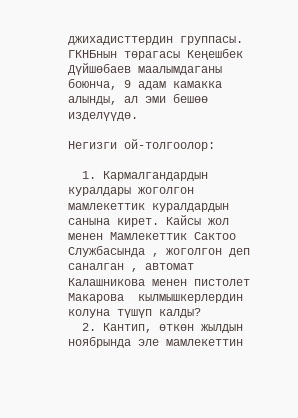джихадисттердин группасы. ГКНБнын төрагасы Кеңешбек Дүйшөбаев маалымдаганы боюнча, 9 адам камакка алынды, ал эми бешөө изделүүдө.

Негизги ой-толгоолор:

  1. Кармалгандардын куралдары жоголгон мамлекеттик куралдардын санына кирет. Кайсы жол менен Мамлекеттик Сактоо Службасында , жоголгон деп саналган , автомат Калашникова менен пистолет Макарова  кылмышкерлердин колуна түшүп калды?
  2. Кантип, өткөн жылдын  ноябрында эле мамлекеттин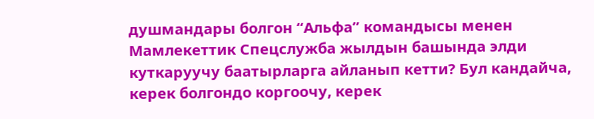душмандары болгон “Альфа” командысы менен Мамлекеттик Спецслужба жылдын башында элди куткаруучу баатырларга айланып кетти? Бул кандайча, керек болгондо коргоочу, керек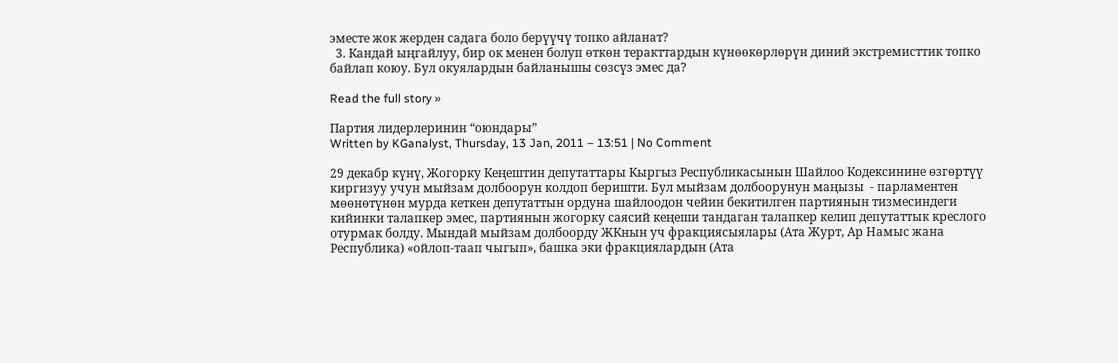эместе жок жерден садага боло берүүчү топко айланат?
  3. Кандай ыңгайлуу, бир ок менен болуп өткөн теракттардын күнөөкөрлөрүн диний экстремисттик топко байлап коюу. Бул окуялардын байланышы сөзсүз эмес да?

Read the full story »

Партия лидерлеринин “оюндары”
Written by KGanalyst, Thursday, 13 Jan, 2011 – 13:51 | No Comment

29 декабр күнү, Жогорку Кеңештин депутаттары Кыргыз Республикасынын Шайлоо Кодексинине өзгөртүү киргизуу учун мыйзам долбоорун колдоп беришти. Бул мыйзам долбоорунун маңызы  - парламентен мөөнөтүнөн мурда кеткен депутаттын ордуна шайлоодон чейин бекитилген партиянын тизмесиндеги кийинки талапкер эмес, партиянын жогорку саясий кеңеши тандаган талапкер келип депутаттык креслого отурмак болду. Мындай мыйзам долбоорду ЖКнын уч фракциясыялары (Ата Журт, Ар Намыс жана Республика) «ойлоп-таап чыгып», башка эки фракциялардын (Ата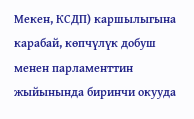Мекен, КСДП) каршылыгына карабай, көпчүлүк добуш менен парламенттин жыйынында биринчи окууда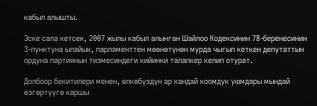кабыл алышты.

Эске сала кетсек, 2007 жылы кабыл алынган Шайлоо Кодексинин 78-беренесинин 3-пунктуна ылайык, парламенттен мөөнөтүнөн мурда чыгып кеткен депутаттын ордуна партиянын тизмесиндеги кийинки талапкер келип отурат.

Долбоор бекитилери менен, өлкөбүздүн ар кандай коомдук уюмдары мындай өзгөртүүгө каршы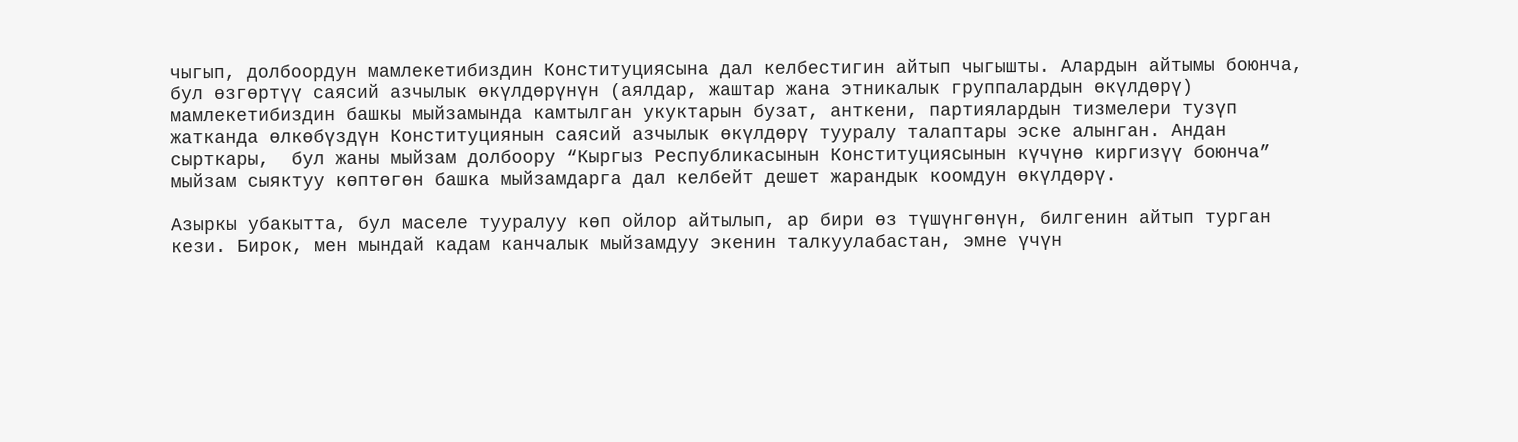чыгып, долбоордун мамлекетибиздин Конституциясына дал келбестигин айтып чыгышты. Алардын айтымы боюнча, бул өзгөртүү саясий азчылык өкүлдөрүнүн (аялдар, жаштар жана этникалык группалардын өкүлдөрү) мамлекетибиздин башкы мыйзамында камтылган укуктарын бузат, анткени, партиялардын тизмелери тузүп жатканда өлкөбүздүн Конституциянын саясий азчылык өкүлдөрү тууралу талаптары эске алынган. Андан сырткары,  бул жаны мыйзам долбоору “Кыргыз Республикасынын Конституциясынын күчүнө киргизүү боюнча” мыйзам сыяктуу көптөгөн башка мыйзамдарга дал келбейт дешет жарандык коомдун өкүлдөрү.

Азыркы убакытта, бул маселе тууралуу көп ойлор айтылып, ар бири өз түшүнгөнүн, билгенин айтып турган кези. Бирок, мен мындай кадам канчалык мыйзамдуу экенин талкуулабастан, эмне үчүн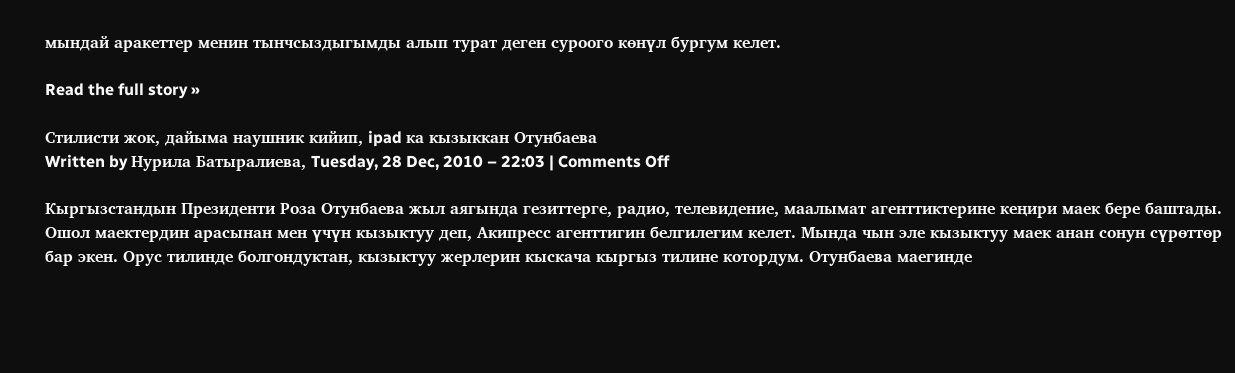мындай аракеттер менин тынчсыздыгымды алып турат деген суроого көнүл бургум келет.

Read the full story »

Стилисти жок, дайыма наушник кийип, ipad ка кызыккан Отунбаева
Written by Нурила Батыралиева, Tuesday, 28 Dec, 2010 – 22:03 | Comments Off

Кыргызстандын Президенти Роза Отунбаева жыл аягында гезиттерге, радио, телевидение, маалымат агенттиктерине кеңири маек бере баштады. Ошол маектердин арасынан мен үчүн кызыктуу деп, Акипресс агенттигин белгилегим келет. Мында чын эле кызыктуу маек анан сонун сүрөттөр бар экен. Орус тилинде болгондуктан, кызыктуу жерлерин кыскача кыргыз тилине котордум. Oтунбаева маегинде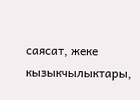саясат, жеке кызыкчылыктары,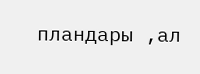пландары ,ал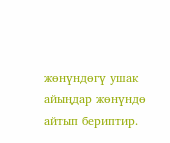жөнүндөгү ушак айыңдар жөнүндө айтып бериптир.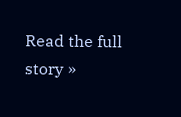Read the full story »